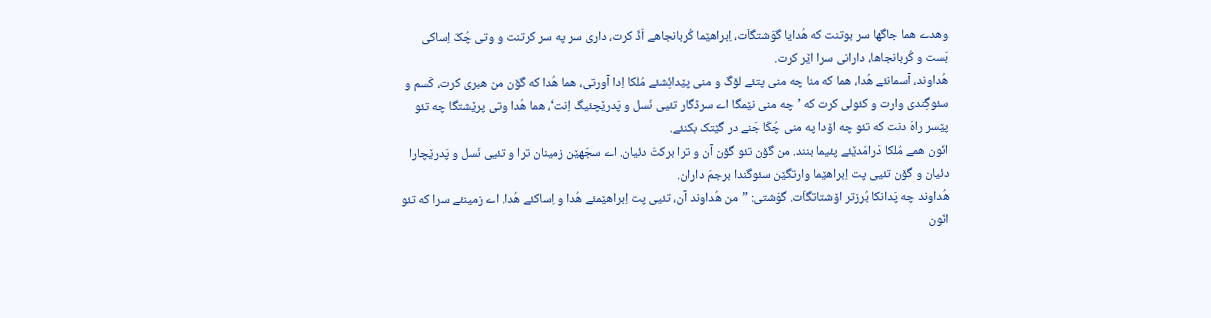وهدے هما جاگها سر بوتنت که هُدایا گوَشتگاَت، اِبراهێما کُربانجاهے اَڈّ کرت، داری سر په سر کرتنت و وتی چُکّ اِساکی بَست و کُربانجاها، دارانی سرا اێر کرت.
هُداوند، آسمانئے هُدا، هما که منا چه منی پتئے لۆگ و منی پێدائِشئے مُلکا اِدا آورتی، هما هُدا که گۆن من هبری کرت، کَسم و سئوگِندی وارت و کئولی کرت که ’چه منی نێمگا اے سرڈگار تئیی نَسل و پَدرێچئیگ اِنت‘، هما هُدا وتی پرێشتگا چه تئو پێسر راهَ دنت که تئو چه اۆدا په منی چُکّا جَنے در گێتک بکنئے.
انّون همے مُلکا دَرامَدێئے پئیما بنند. من گۆن تئو گۆن آن و ترا برکتَ دئیان. اے سجّهێن زمینان ترا و تئیی نَسل و پَدرێچارا دئیان و گۆن تئیی پت اِبراهێما وارتگێن سئوگندا برجمَ داران.
هُداوند چه پَدانکا بُرزتر اۆشتاتگاَت. گوَشتی: ”من هُداوند آن، تئیی پت اِبراهێمئے هُدا و اِساکئے هُدا. اے زمینئے سرا که تئو انّون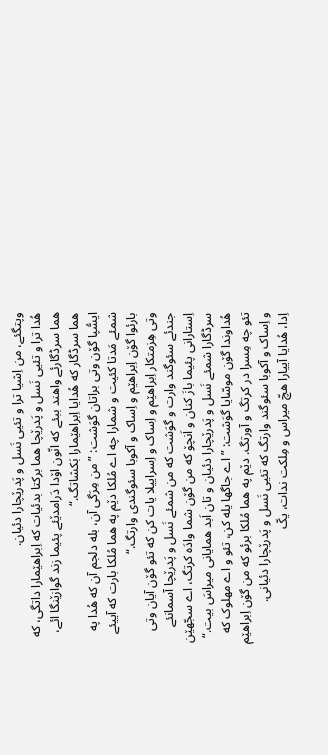وپتگئے، من اِشیا ترا و تئیی نَسل و پَدرێچارا دئیان.
هُدا ترا و تئیی نَسل و پَدرێچا هما برکتا بدئیات که اِبراهێمارا داتگی، که هما سرڈگارئے واهند ببئے که انّون اۆدا دَرامدێئے پئیما زند گوازێنگا ائے، هما سرڈگار که هُدایا اِبراهێمارا بَکشاتگ.“
ایسُّپا گۆن وتی براتان گوَشت: ”من مِرَگی آن، بله دلجم آن که هُدا په شمئے مَدتا کئیت و شمارا چه اے مُلکا دێم په هما مُلکا بارت که آییئے بارئوا گۆن اِبراهێم و اِساک و آکوبا سئوگندی وارتگ.“
وتی هِزمتکار اِبراهێم و اِساک و اِسراییلا یات کن که تئو گۆن آیان وتی جندئے سئوگند وارت و گوَشت که من شمئے نَسل و پَدرێچا آسمانئے اِستارانی پئیما بازَ کنان و اَنچۆ که من گۆن شما وادَه کرتگ، اے سجّهێن سرڈگارا شمئے نَسل و پَدرێچارا دئیان و تان اَبد همایانی میراسَ بیت.“
هُداوندا گۆن موسّایا گوَشت: ”اے جاگها یله کن، تئو و اے مهلوک که تئو چه مِسرا در کرتگ و آورتگ. دێم په هما مُلکا برئو که من گۆن اِبراهێم و اِساک و آکوبا سئوگند وارتگ که تئیی نَسل و پَدرێچارا دئیانی.
اِدا، هُدایا آییارا هچّ میراس و مِلکت ندات، یکّ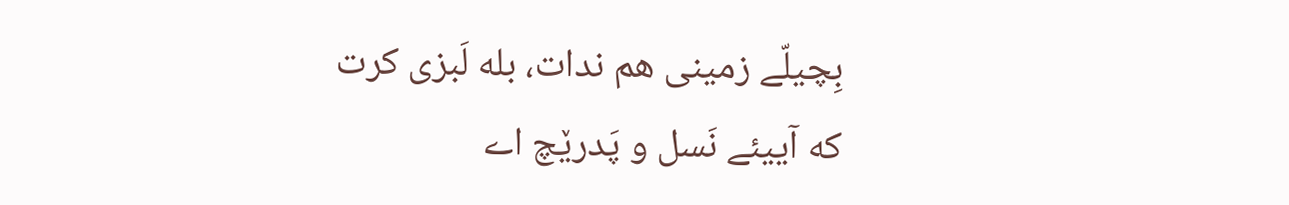بِچیلّے زمینی هم ندات، بله لَبزی کرت که آییئے نَسل و پَدرێچ اے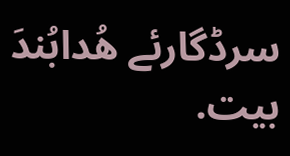سرڈگارئے هُدابُندَ بیت.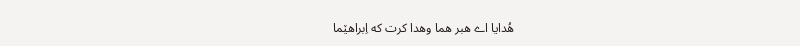هُدایا اے هبر هما وهدا کرت که اِبراهێما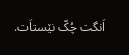اَنگت چُکّ نێستاَت.